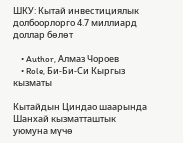ШКУ: Кытай инвестициялык долбоорлорго 4.7 миллиард доллар бөлөт

    • Author, Алмаз Чороев
    • Role, Би-Би-Си Кыргыз кызматы

Кытайдын Циндао шаарында Шанхай кызматташтык уюмуна мүчө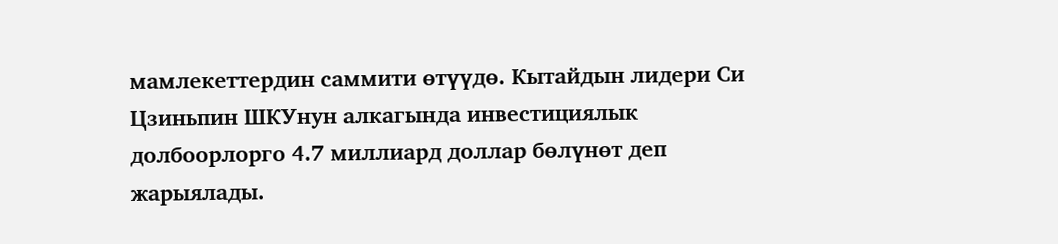мамлекеттердин саммити өтүүдө. Кытайдын лидери Си Цзиньпин ШКУнун алкагында инвестициялык долбоорлорго 4.7 миллиард доллар бөлүнөт деп жарыялады.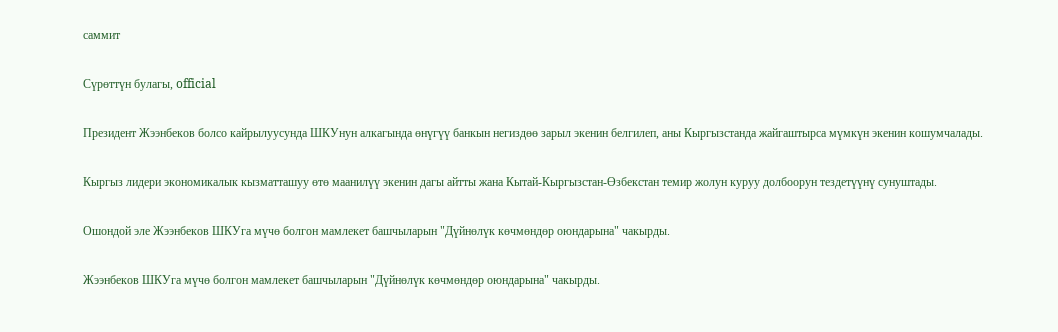саммит

Сүрөттүн булагы, official

Президент Жээнбеков болсо кайрылуусунда ШКУнун алкагында өнүгүү банкын негиздөө зарыл экенин белгилеп, аны Кыргызстанда жайгаштырса мүмкүн экенин кошумчалады.

Кыргыз лидери экономикалык кызматташуу өтө маанилүү экенин дагы айтты жана Кытай-Кыргызстан-Өзбекстан темир жолун куруу долбоорун тездетүүнү сунуштады.

Ошондой эле Жээнбеков ШКУга мүчө болгон мамлекет башчыларын "Дүйнөлүк көчмөндөр оюндарына" чакырды.

Жээнбеков ШКУга мүчө болгон мамлекет башчыларын "Дүйнөлүк көчмөндөр оюндарына" чакырды.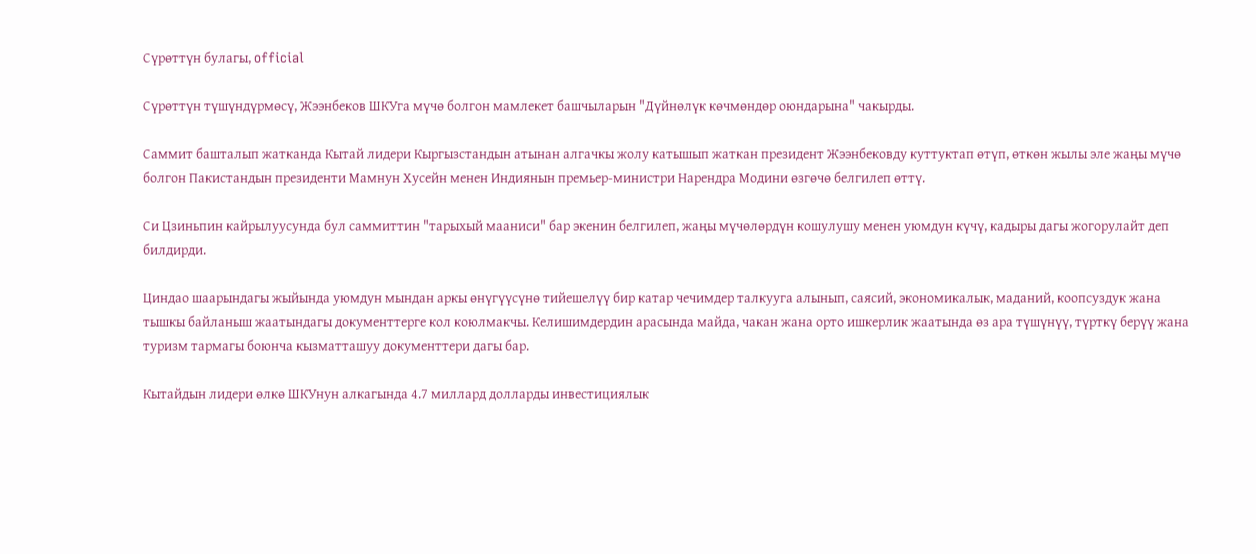Сүрөттүн булагы, official

Сүрөттүн түшүндүрмөсү, Жээнбеков ШКУга мүчө болгон мамлекет башчыларын "Дүйнөлүк көчмөндөр оюндарына" чакырды.

Саммит башталып жатканда Кытай лидери Кыргызстандын атынан алгачкы жолу катышып жаткан президент Жээнбековду куттуктап өтүп, өткөн жылы эле жаңы мүчө болгон Пакистандын президенти Мамнун Хусейн менен Индиянын премьер-министри Нарендра Модини өзгөчө белгилеп өттү.

Си Цзиньпин кайрылуусунда бул саммиттин "тарыхый мааниси" бар экенин белгилеп, жаңы мүчөлөрдүн кошулушу менен уюмдун күчү, кадыры дагы жогорулайт деп билдирди.

Циндао шаарындагы жыйында уюмдун мындан аркы өнүгүүсүнө тийешелүү бир катар чечимдер талкууга алынып, саясий, экономикалык, маданий, коопсуздук жана тышкы байланыш жаатындагы документтерге кол коюлмакчы. Келишимдердин арасында майда, чакан жана орто ишкерлик жаатында өз ара түшүнүү, түрткү берүү жана туризм тармагы боюнча кызматташуу документтери дагы бар.

Кытайдын лидери өлкө ШКУнун алкагында 4.7 миллард долларды инвестициялык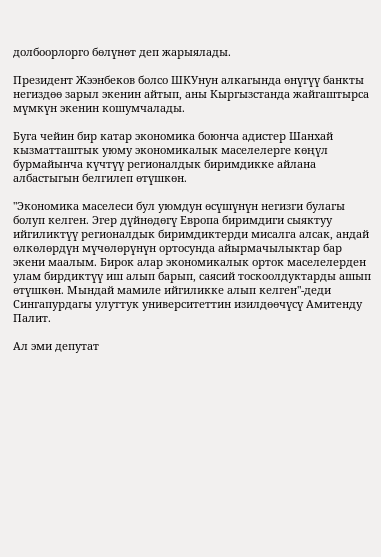долбоорлорго бөлүнөт деп жарыялады.

Президент Жээнбеков болсо ШКУнун алкагында өнүгүү банкты негиздөө зарыл экенин айтып, аны Кыргызстанда жайгаштырса мүмкүн экенин кошумчалады.

Буга чейин бир катар экономика боюнча адистер Шанхай кызматташтык уюму экономикалык маселелерге көңүл бурмайынча күчтүү регионалдык биримдикке айлана албастыгын белгилеп өтүшкөн.

"Экономика маселеси бул уюмдун өсүшүнүн негизги булагы болуп келген. Эгер дүйнөдөгү Европа биримдиги сыяктуу ийгиликтүү регионалдык биримдиктерди мисалга алсак, андай өлкөлөрдүн мүчөлөрүнүн ортосунда айырмачылыктар бар экени маалым. Бирок алар экономикалык орток маселелерден улам бирдиктүү иш алып барып, саясий тоскоолдуктарды ашып өтүшкөн. Мындай мамиле ийгиликке алып келген"-деди Сингапурдагы улуттук университеттин изилдөөчүсү Амитенду Палит.

Ал эми депутат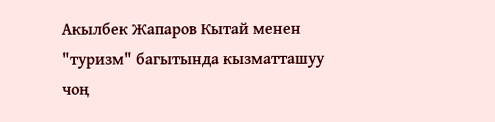Акылбек Жапаров Кытай менен "туризм" багытында кызматташуу чоң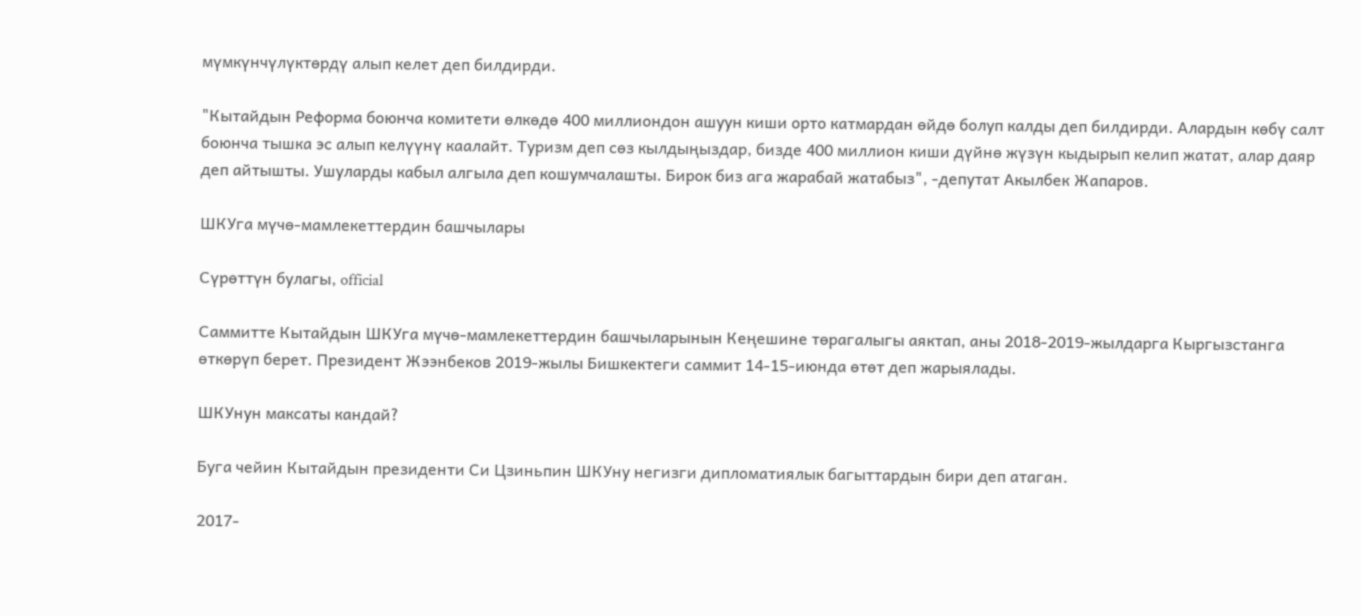мүмкүнчүлүктөрдү алып келет деп билдирди.

"Кытайдын Реформа боюнча комитети өлкөдө 400 миллиондон ашуун киши орто катмардан өйдө болуп калды деп билдирди. Алардын көбү салт боюнча тышка эс алып келүүнү каалайт. Туризм деп сөз кылдыңыздар, бизде 400 миллион киши дүйнө жүзүн кыдырып келип жатат, алар даяр деп айтышты. Ушуларды кабыл алгыла деп кошумчалашты. Бирок биз ага жарабай жатабыз", -депутат Акылбек Жапаров.

ШКУга мүчө-мамлекеттердин башчылары

Сүрөттүн булагы, official

Саммитте Кытайдын ШКУга мүчө-мамлекеттердин башчыларынын Кеңешине төрагалыгы аяктап, аны 2018-2019-жылдарга Кыргызстанга өткөрүп берет. Президент Жээнбеков 2019-жылы Бишкектеги cаммит 14-15-июнда өтөт деп жарыялады.

ШКУнун максаты кандай?

Буга чейин Кытайдын президенти Си Цзиньпин ШКУну негизги дипломатиялык багыттардын бири деп атаган.

2017-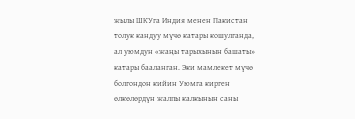жылы ШКУга Индия менен Пакистан толук кандуу мүчө катары кошулганда, ал уюмдун «жаңы тарыхынын башаты» катары бааланган. Эки мамлекет мүчө болгондон кийин Уюмга кирген өлкөлөрдүн жалпы калкынын саны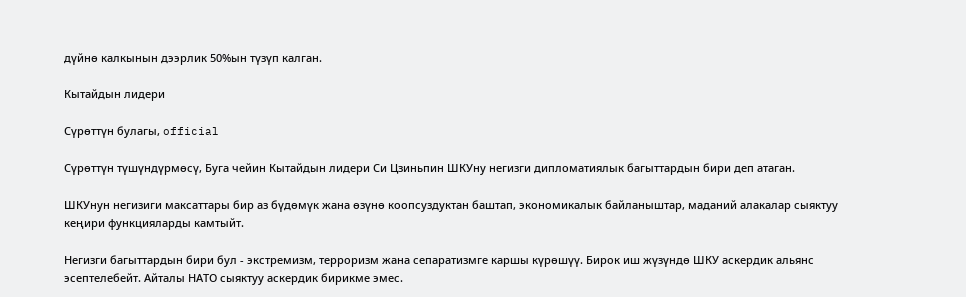дүйнө калкынын дээрлик 50%ын түзүп калган.

Кытайдын лидери

Сүрөттүн булагы, official

Сүрөттүн түшүндүрмөсү, Буга чейин Кытайдын лидери Си Цзиньпин ШКУну негизги дипломатиялык багыттардын бири деп атаган.

ШКУнун негизиги максаттары бир аз бүдөмүк жана өзүнө коопсуздуктан баштап, экономикалык байланыштар, маданий алакалар сыяктуу кеңири функцияларды камтыйт.

Негизги багыттардын бири бул - экстремизм, терроризм жана сепаратизмге каршы күрөшүү. Бирок иш жүзүндө ШКУ аскердик альянс эсептелебейт. Айталы НАТО сыяктуу аскердик бирикме эмес.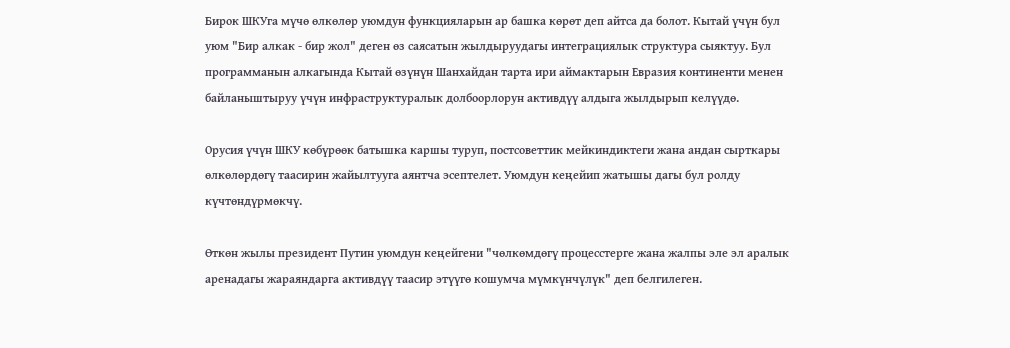Бирок ШКУга мүчө өлкөлөр уюмдун функцияларын ар башка көрөт деп айтса да болот. Кытай үчүн бул уюм "Бир алкак - бир жол" деген өз саясатын жылдыруудагы интеграциялык структура сыяктуу. Бул программанын алкагында Кытай өзүнүн Шанхайдан тарта ири аймактарын Евразия континенти менен байланыштыруу үчүн инфраструктуралык долбоорлорун активдүү алдыга жылдырып келүүдө.

Орусия үчүн ШКУ көбүрөөк батышка каршы туруп, постсоветтик мейкиндиктеги жана андан сырткары өлкөлөрдөгү таасирин жайылтууга аянтча эсептелет. Уюмдун кеңейип жатышы дагы бул ролду күчтөндүрмөкчү.

Өткөн жылы президент Путин уюмдун кеңейгени "чөлкөмдөгү процесстерге жана жалпы эле эл аралык аренадагы жараяндарга активдүү таасир этүүгө кошумча мүмкүнчүлүк" деп белгилеген.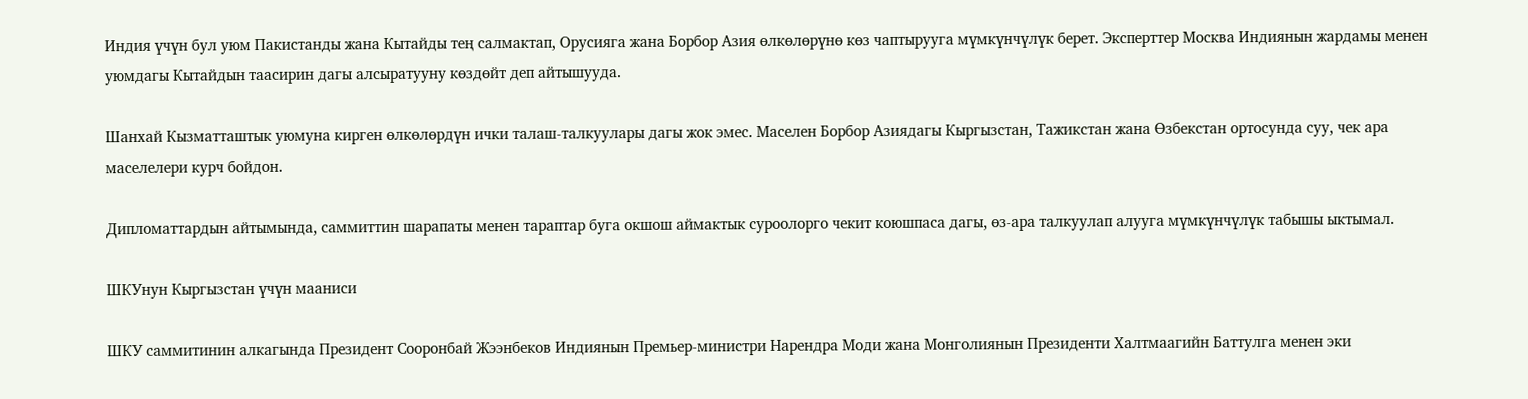Индия үчүн бул уюм Пакистанды жана Кытайды тең салмактап, Орусияга жана Борбор Азия өлкөлөрүнө көз чаптырууга мүмкүнчүлүк берет. Эксперттер Москва Индиянын жардамы менен уюмдагы Кытайдын таасирин дагы алсыратууну көздөйт деп айтышууда.

Шанхай Кызматташтык уюмуна кирген өлкөлөрдүн ички талаш-талкуулары дагы жок эмес. Маселен Борбор Азиядагы Кыргызстан, Тажикстан жана Өзбекстан ортосунда суу, чек ара маселелери курч бойдон.

Дипломаттардын айтымында, саммиттин шарапаты менен тараптар буга окшош аймактык суроолорго чекит коюшпаса дагы, өз-ара талкуулап алууга мүмкүнчүлүк табышы ыктымал.

ШКУнун Кыргызстан үчүн мааниси

ШКУ саммитинин алкагында Президент Сооронбай Жээнбеков Индиянын Премьер-министри Нарендра Моди жана Монголиянын Президенти Халтмаагийн Баттулга менен эки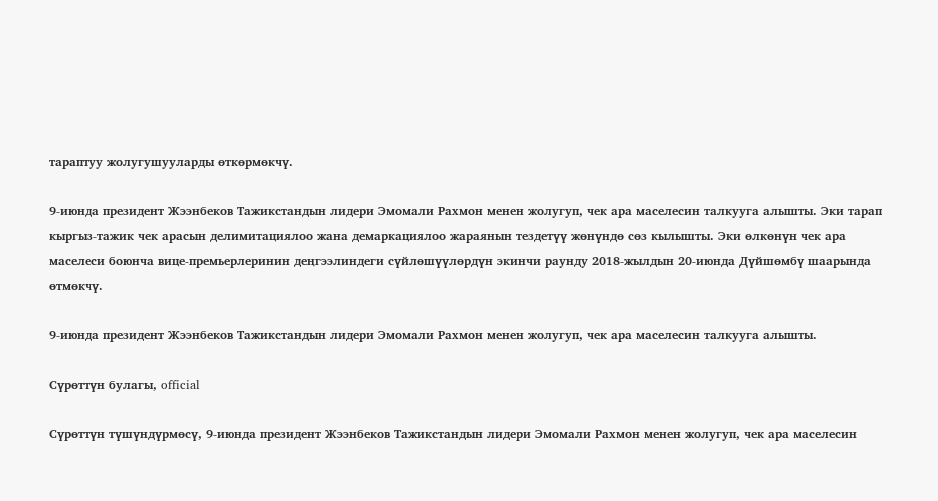тараптуу жолугушууларды өткөрмөкчү.

9-июнда президент Жээнбеков Тажикстандын лидери Эмомали Рахмон менен жолугуп, чек ара маселесин талкууга алышты. Эки тарап кыргыз-тажик чек арасын делимитациялоо жана демаркациялоо жараянын тездетүү жөнүндө сөз кылышты. Эки өлкөнүн чек ара маселеси боюнча вице-премьерлеринин деңгээлиндеги сүйлөшүүлөрдүн экинчи раунду 2018-жылдын 20-июнда Дүйшөмбү шаарында өтмөкчү.

9-июнда президент Жээнбеков Тажикстандын лидери Эмомали Рахмон менен жолугуп, чек ара маселесин талкууга алышты.

Сүрөттүн булагы, official

Сүрөттүн түшүндүрмөсү, 9-июнда президент Жээнбеков Тажикстандын лидери Эмомали Рахмон менен жолугуп, чек ара маселесин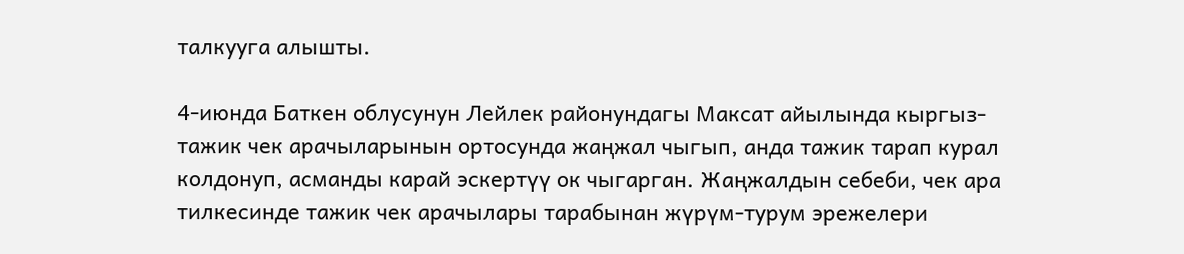талкууга алышты.

4-июнда Баткен облусунун Лейлек районундагы Максат айылында кыргыз-тажик чек арачыларынын ортосунда жаңжал чыгып, анда тажик тарап курал колдонуп, асманды карай эскертүү ок чыгарган. Жаңжалдын себеби, чек ара тилкесинде тажик чек арачылары тарабынан жүрүм-турум эрежелери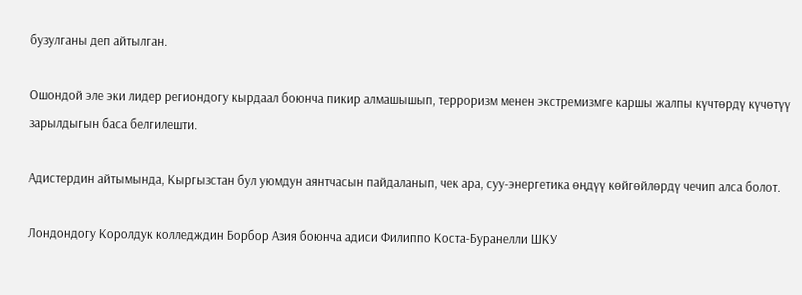бузулганы деп айтылган.

Ошондой эле эки лидер региондогу кырдаал боюнча пикир алмашышып, терроризм менен экстремизмге каршы жалпы күчтөрдү күчөтүү зарылдыгын баса белгилешти.

Адистердин айтымында, Кыргызстан бул уюмдун аянтчасын пайдаланып, чек ара, суу-энергетика өңдүү көйгөйлөрдү чечип алса болот.

Лондондогу Королдук колледждин Борбор Азия боюнча адиси Филиппо Коста-Буранелли ШКУ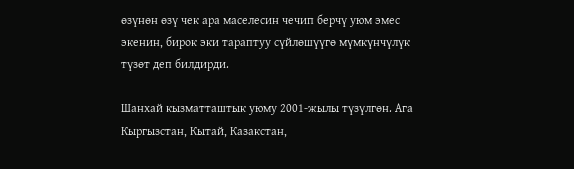өзүнөн өзү чек ара маселесин чечип берчү уюм эмес экенин, бирок эки тараптуу сүйлөшүүгө мүмкүнчүлүк түзөт деп билдирди.

Шанхай кызматташтык уюму 2001-жылы түзүлгөн. Ага Кыргызстан, Кытай, Казакстан,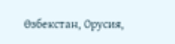Өзбекстан, Орусия,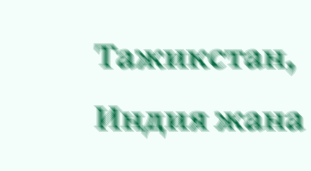Тажикстан, Индия жана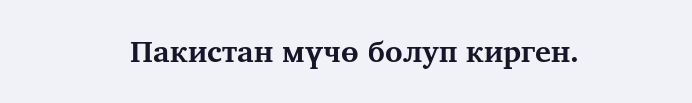Пакистан мүчө болуп кирген.